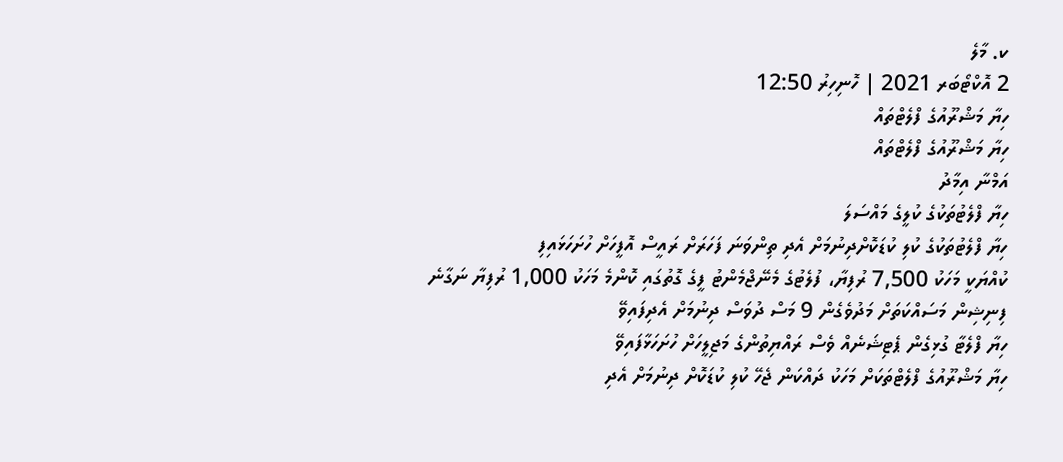ކ. މާލެ
2 އޮކްޓޯބަރ 2021 | ހޮނިހިރު 12:50
ހިޔާ މަޝްރޫއުގެ ފްލެޓްތައް
ހިޔާ މަޝްރޫއުގެ ފްލެޓްތައް
އަމްނާ އިމާދު
ހިޔާ ފްލެޓުތަކުގެ ކުލީގެ މައްސަލަ
ހިޔާ ފްލެޓުތަކުގެ ކުލި ކުޑަކޮށްދިނުމަށް އެދި ތިންވަނަ ފަހަރަށް ރައީސް އޮފީހަށް ހުށަހަޅައިފި
ކުއްޔަކީ މަހަކު 7,500 ރުފިޔާ، ފުލެޓުގެ މެނޭޖްމެންޓު ފީގެ ގޮތުގައި ކޮންމެ މަހަކު 1,000 ރުފިޔާ ނަގާނެ
ފިނިޝިން މަސައްކަތަށް މަދުވެގެން 9 މަސް ދުވަސް ދިނުމަށް އެދިފައިވޭ
ހިޔާ ފްލެޓާ ގުޅިގެން ޕެޓިޝަނެއް ވެސް ރައްޔިތުންގެ މަޖިލީހަށް ހުށަހަޅާފައިވޭ
ހިޔާ މަޝްރޫއުގެ ފްލެޓްތަކަށް މަހަކު ދައްކަން ޖެހޭ ކުލި ކުޑަކޮށް ދިނުމަށް އެދި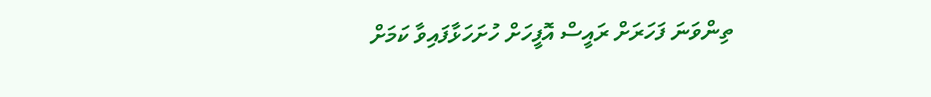ތިންވަނަ ފަހަރަށް ރައީސް އޮފީހަށް ހުށަހަޅާފައިވާ ކަމަށް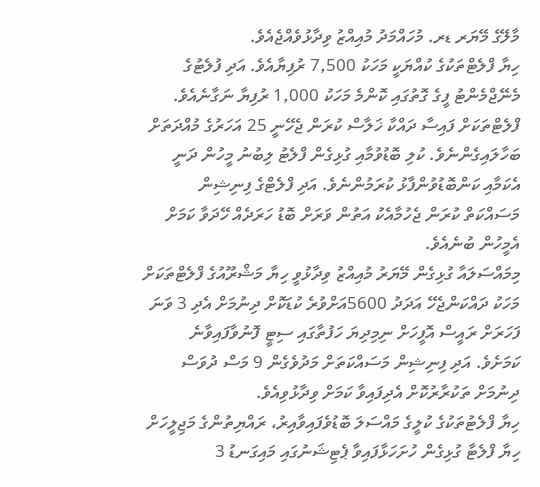މާލޭގެ މޭޔަރ ޑރ. މުހައްމަދު މުއިއްޒު ވިދާޅުވެއްޖެއެވެ.
ހިޔާ ފްލެޓްތަކުގެ ކުއްޔަކީ މަހަކު 7,500 ރުފިޔާއެވެ. އަދި ފުލެޓުގެ މެނޭޖްމެންޓު ފީގެ ގޮތުގައި ކޮންމެ މަހަކު 1,000 ރުފިޔާ ނަގާނެއެވެ. ފްލެޓްތަކަށް ފައިސާ ދައްކާ ޚަލާސް ކުރަން ޖެހޭނީ 25 އަހަރުގެ މުއްދަތަށް ބަހާލައިގެންނެވެ. ކުލި ބޮޑުވުމާއި ގުޅިގެން ފްލެޓު ލިބުނު މީހުން ދަނީ އެކަމާއި ކަންބޮޑުވުންފާޅު ކުރަމުންނެވެ. އަދި ފްލެޓްގެ ފިނިޝިން މަސައްކަތް ކުރަން ޖެހުމާއެކު އަތުން ވަރަށް ބޮޑު ހަރަދެއް ހޭދަވާ ކަމަށް އެމީހުން ބުނެއެވެ.
މިމައްސަލައާ ގުޅިގެން މޭޔަރު މުއިއްޒު ވިދާޅުވީ ހިޔާ މަޝްރޫއުގެ ފްލެޓްތަކަށް މަހަކު ދައްކަންޖެހޭ އަދަދު 5600އަށްވުރެ ކުޑަކޮށް ދިނުމަށް އެދި 3 ވަނަ ފަހަރަށް ރައީސް އޮފީހަށް ނިމިދިޔަ ހަފުތާގައި ސިޓީ ފޮނުވާފައިވާނެ ކަމަށެވެ. އަދި ފިނިޝިން މަސައްކަތަށް މަދުވެގެން 9 މަސް ދުވަސް ދިނުމަށް ތަކުރާރުކޮށް އެދިފައިވާ ކަމަށް ވިދާޅުވިއެވެ.
ހިޔާ ފްލެޓުތަކުގެ ކުލީގެ މައްސަލަ ބޮޑުވެފައިވާއިރު، ރައްޔިތުންގެ މަޖިލީހަށް ހިޔާ ފްލެޓާ ގުޅިގެން ހުށަހަޅާފައިވާ ޕެޓިޝަނުގައި މައިގަނޑު 3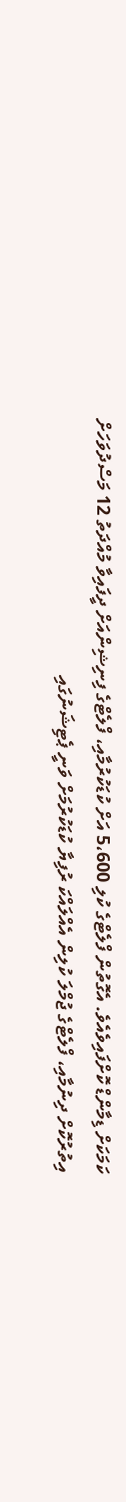ކަމަކަށް ޑިމާންޑް ކޮށްފައިވެއެވެ. އެގޮތުން ފްލެޓްގެ ކުލި 5،600 އަށް ކުޑަކުރުމާއި، ފްލެޓްގެ ފިނިޝިންއަށް ދީފައިވާ މުއްދަތު 12 މަސްދުވަހަށް އިތުރުކޮށް ދިނުމާއި، ފްލެޓްގެ ޖުމްލަ ކުލިން އެއްލައްކަ ރުފިޔާ ކުޑަކުރުމަށް ވަނީ ޕެޓިޝަނުގައި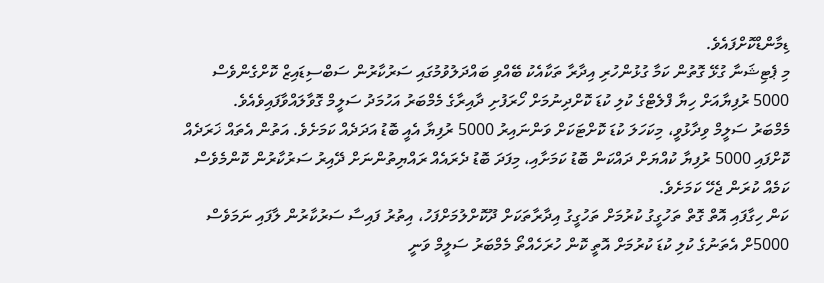ޑިމާންޑްކޮށްފައެވެ.
މި ޕެޓިޝަނާ ގުޅޭ ގޮތުން ކަމާ ގުޅުންހުރި އިދާރާ ތަކާއެކު ބޭއްވި ބައްދަލުވުމުގައި ސަރުކާރުން ސަބްސިޑައިޒް ކޮށްގެންވެސް 5000 ރުފިޔާއަށް ހިޔާ ފްލެޓްގެ ކުލި ކުޑަ ކޮށްދިނުމަށް ހޯރަފުށި ދާއިރާގެ މެމްބަރު އަހުމަދު ސަލީމް ގޮވާލައްވާފައިވެއެވެ.
މެމްބަރު ސަލީމް ވިދާޅުވީ، މިކަހަލަ ކުޑަ ކޮށްޓަކަށް ވަންނައިރު 5000 ރުފިޔާ އެއީ ބޮޑު އަދަދެއް ކަމަށެވެ. އަތުން އެތައް ޚަރަދެއް ކޮށްފައި 5000 ރުފިޔާ ކުއްޔަށް ދައްކަން ބޮޑު ކަމަށާއި، މިފަދަ ބޮޑު ދެރައެއް ރައްޔިތުންނަށް ދޭއިރު ސަރުކާރުން ކޮންމެވެސް ކަމެއް ކުރަން ޖެހޭ ކަމަށެވެ.
ކަން ހިގާފައި އޮތް ގޮތް ތަހުގީގު ކުރުމަށް ތަހުގީގު އިދާރާތަކަށް ދޫކޮށްލުމަށްފަހު، އިތުރު ފައިސާ ސަރުކާރުން ލާފައި ނަމަވެސް 5000ށް އެތަނުގެ ކުލި ކުޑަ ކުރުމަށް އޮތީ ކޮން ހުރަހެއްތޯ މެމްބަރު ސަލީމް ވަނީ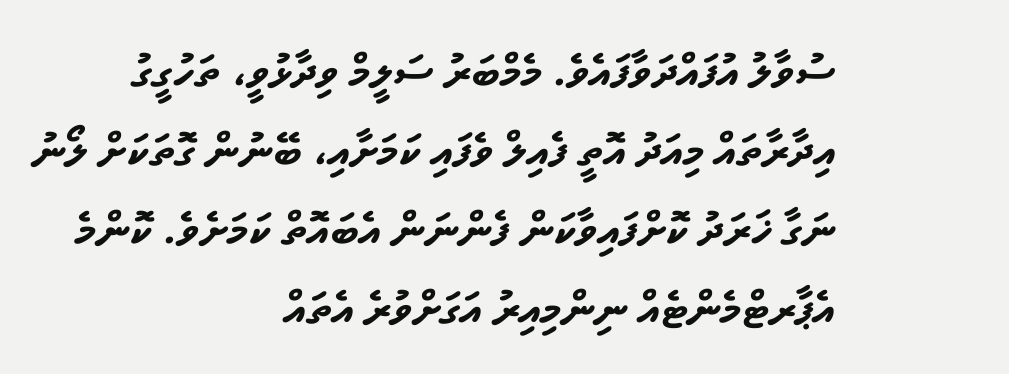ސުވާލު އުފައްދަވާފައެވެ. މެމްބަރު ސަލީމް ވިދާޅުވީ، ތަހުގީގު އިދާރާތައް މިއަދު އޮތީ ފެއިލް ވެފައި ކަމަށާއި، ބޭނުން ގޮތަކަށް ލޯނު ނަގާ ޚަރަދު ކޮށްފައިވާކަން ފެންނަން އެބައޮތް ކަމަށެވެ. ކޮންމެ އެޕާރޓްމެންޓެއް ނިންމިއިރު އަގަށްވުރެ އެތައް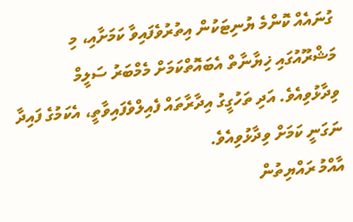ގުނައެއް ކޮންމެ ޔުނިޓަކުން އިތުރުވެފައިވާ ކަމަށާއި، މި މަޝްރޫއުގައި ޚިޔާނާތް އެބައޮތްކަމަށް މެމްބަރު ސަލީމް ވިދާޅުވިއެވެ. އަދި ތަހުގީގު އިދާރާތައް ފެއިލްވެފައިވާތީ، އެކަމުގެ ފައިދާ ނަގަނީ ކަމަށް ވިދާޅުވިއެވެ.
އާއްމު ރައްޔިތުން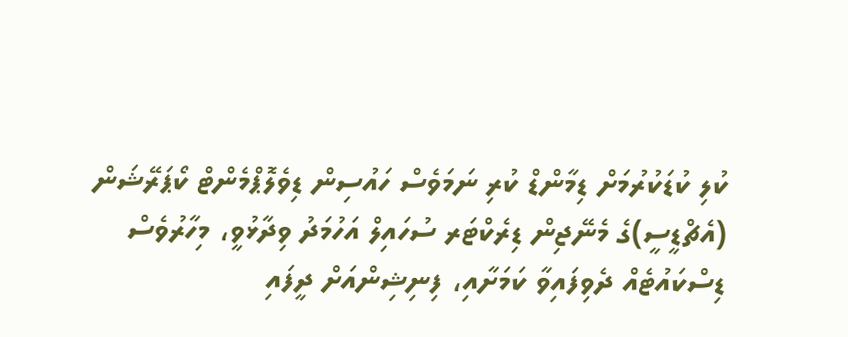ކުލި ކުޑަކުރުމަށް ޑިމާންޑް ކުރި ނަމަވެސް ހައުސިން ޑިވެލޮޕްމެންޓް ކޯޕަރޭޝަން (އެޗްޑީސީ)ގެ މެނޭޖިން ޑިރެކްޓަރ ސުހައިލް އަހުމަދު ވިދާޅުވީ، މިހާރުވެސް ޑިސްކައުޓެއް ދެވިފައިވާ ކަމަށާއި، ފިނިޝިންއަށް ދީފައި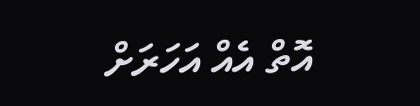އޮތް އެއް އަހަރަށް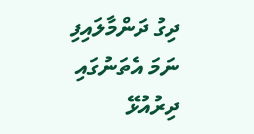ދިގު ދަންމާލައިފި ނަމަ އެތަނުގައި ދިރުއުޅޭ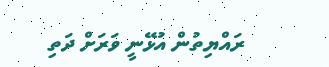ރައްޔިތުން އުޅޭނީ ވަރަށް ދަތި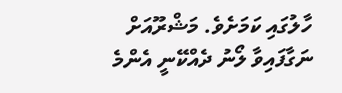ހާލުގައި ކަމަށެވެ. މަޝްރޫއަށް ނަގާފައިވާ ލޯނު ދެއްކޭނީ އެންމެ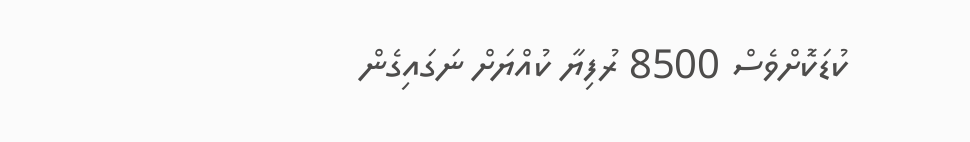ކުޑަކޮށްވެސް 8500 ރުފިޔާ ކުއްޔަށް ނަގައިގެން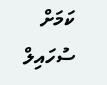ކަމަށް ސުހައިލް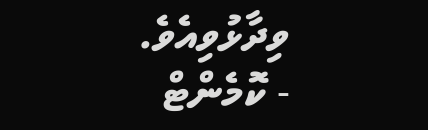ވިދާޅުވިއެވެ.
- ކޮމެންޓް